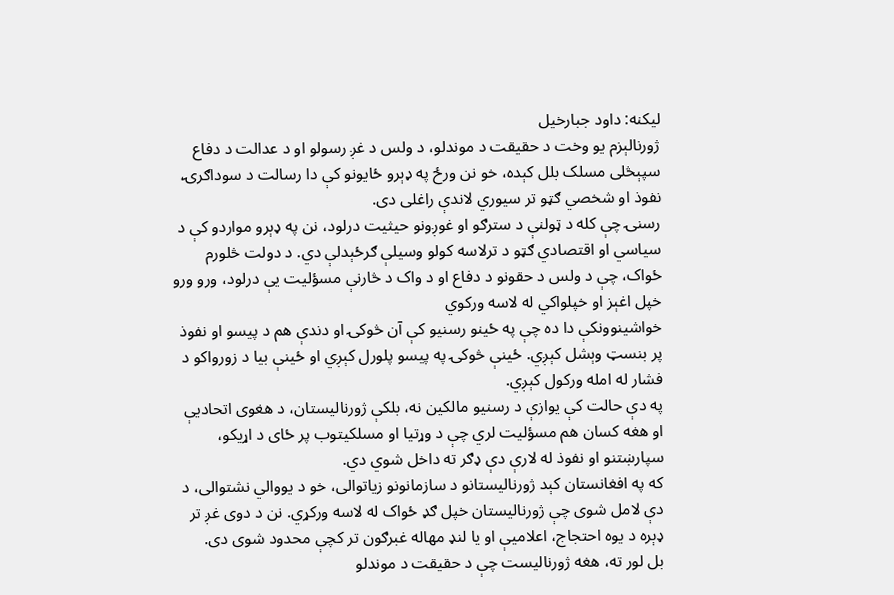لیکنه: داود جبارخیل
ژورنالېزم یو وخت د حقیقت د موندلو، د ولس د غږ رسولو او د عدالت د دفاع سپېڅلی مسلک بلل کېده، خو نن ورځ په ډېرو ځایونو کې دا رسالت د سوداګرۍ، نفوذ او شخصي ګټو تر سیوري لاندې راغلی دی.
رسنۍ چې کله د ټولنې د سترګو او غوږونو حیثیت درلود، نن په ډېرو مواردو کې د سیاسي او اقتصادي ګټو د ترلاسه کولو وسیلې ګرځېدلې دي. د دولت څلورم ځواک، چې د ولس د حقونو د دفاع او د واک د څارنې مسؤلیت یې درلود، ورو ورو خپل اغېز او خپلواکي له لاسه ورکوي
خواشینوونکې دا ده چې په ځینو رسنیو کې آن څوکۍ او دندې هم د پیسو او نفوذ پر بنسټ وېشل کېږي. ځینې څوکۍ په پیسو پلورل کېږي او ځینې بیا د زورواکو د فشار له امله ورکول کېږي.
په دې حالت کې یوازې د رسنیو مالکین نه، بلکې ژورنالیستان، د هغوی اتحادیې او هغه کسان هم مسؤلیت لري چې د وړتیا او مسلکیتوب پر ځای د اړیکو، سپارښتنو او نفوذ له لارې دې ډګر ته داخل شوي دي.
که په افغانستان کېد ژورنالیستانو د سازمانونو زیاتوالی، خو د یووالي نشتوالی، د دې لامل شوی چې ژورنالیستان خپل ګډ ځواک له لاسه ورکړي. نن د دوی غږ تر ډېره د یوه احتجاج، اعلامیې او یا لنډ مهاله غبرګون تر کچې محدود شوی دی.
بل لور ته، هغه ژورنالیست چې د حقیقت د موندلو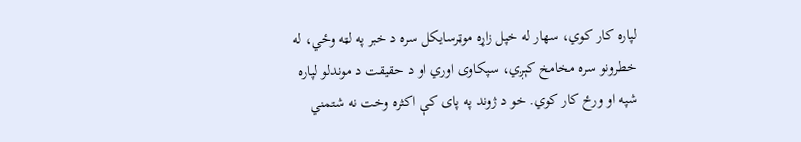لپاره کار کوي، سهار له خپل زاړه موټرسایکل سره د خبر په لټه وځي، له خطرونو سره مخامخ کېږي، سپکاوی اوري او د حقیقت د موندلو لپاره شپه او ورځ کار کوي. خو د ژوند په پای کې اکثره وخت نه شتمني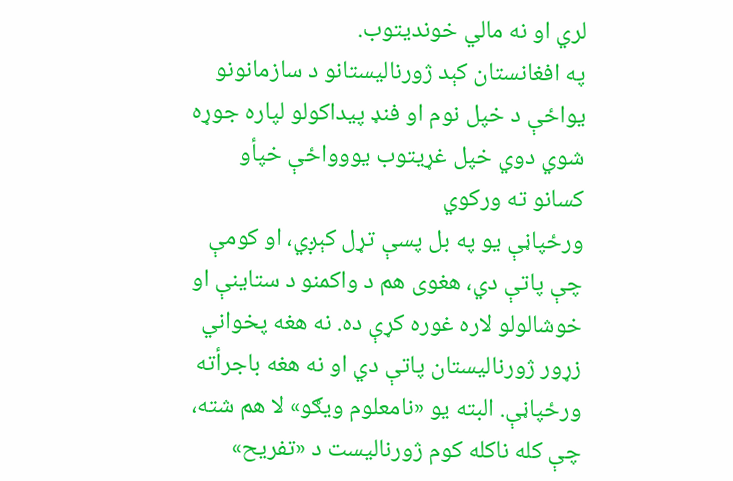لري او نه مالي خوندیتوب.
په افغانستان کېد ژورنالیستانو د سازمانونو یواځې د خپل نوم او فنډ پیداکولو لپاره جوړه شوي دوي خپل غړیتوب یووواځې خپأو کسانو ته ورکوي
ورځپاڼې یو په بل پسې تړل کېږي، او کومې چې پاتې دي، هغوی هم د واکمنو د ستاینې او خوشالولو لاره غوره کړې ده. نه هغه پخواني زړور ژورنالیستان پاتې دي او نه هغه باجرأته ورځپاڼې. البته یو «نامعلوم ویګو» لا هم شته، چې کله ناکله کوم ژورنالیست د «تفریح»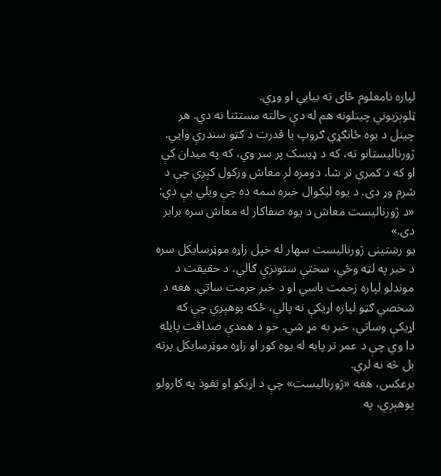لپاره نامعلوم ځای ته بیایي او وړي.
ټلوېزیوني چینلونه هم له دې حالته مستثنا نه دي. هر چینل د یوه ځانګړي ګروپ یا قدرت د ګټو سندرې وایي.
ژورنالیستانو ته، که د ډیسک پر سر وي، که په میدان کې او که د کمرې تر شا، دومره لږ معاش ورکول کېږي چې د شرم وړ دی. د یوه لیکوال خبره سمه ده چې ویلي یې دي: «د ژورنالیست معاش د یوه صفاکار له معاش سره برابر دی.»
یو رښتینی ژورنالیست سهار له خپل زاړه موټرسایکل سره د خبر په لټه وځي، سختې ستونزې ګالي، د حقیقت د موندلو لپاره زحمت باسي او د خبر حرمت ساتي. هغه د شخصي ګټو لپاره اړیکې نه پالې، ځکه پوهېږي چې که اړیکې وساتي، خبر به مړ شي. خو د همدې صداقت پایله دا وي چې د عمر تر پایه له یوه کور او زاړه موټرسایکل پرته بل څه نه لري.
برعکس، هغه «ژورنالیست» چې د اړیکو او نفوذ په کارولو پوهېږي، په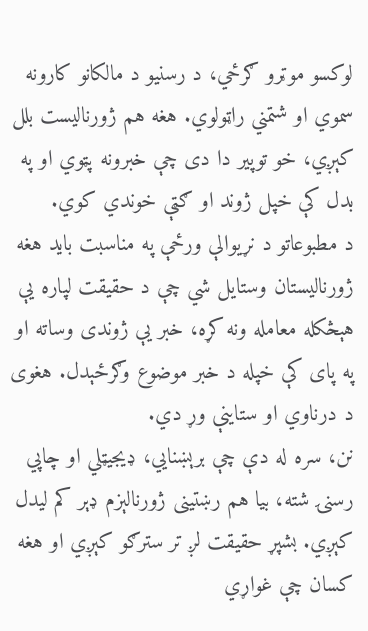لوکسو موټرو ګرځي، د رسنیو د مالکانو کارونه سموي او شتمني راټولوي. هغه هم ژورنالیست بلل کېږي، خو توپیر دا دی چې خبرونه پټوي او په بدل کې خپل ژوند او ګټې خوندي کوي.
د مطبوعاتو د نړیوالې ورځې په مناسبت باید هغه ژورنالیستان وستایل شي چې د حقیقت لپاره یې هېڅکله معامله ونه کړه، خبر یې ژوندی وساته او په پای کې خپله د خبر موضوع وګرځېدل. هغوی د درناوي او ستاینې وړ دي.
نن، سره له دې چې برېښنایي، ډیجیټلي او چاپي رسنۍ شته، بیا هم رښتینی ژورنالېزم ډېر کم لیدل کېږي. بشپړ حقیقت لږ تر سترګو کېږي او هغه کسان چې غواړي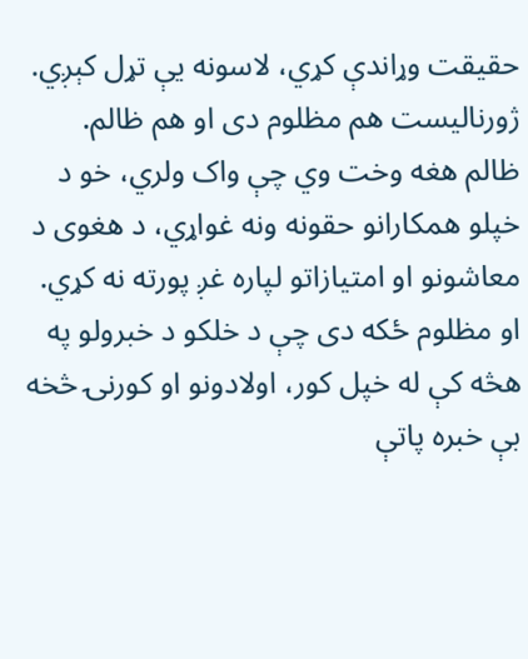حقیقت وړاندې کړي، لاسونه یې تړل کېږي.
ژورنالیست هم مظلوم دی او هم ظالم.
ظالم هغه وخت وي چې واک ولري، خو د خپلو همکارانو حقونه ونه غواړي، د هغوی د معاشونو او امتیازاتو لپاره غږ پورته نه کړي.
او مظلوم ځکه دی چې د خلکو د خبرولو په هڅه کې له خپل کور، اولادونو او کورنۍ څخه بې خبره پاتې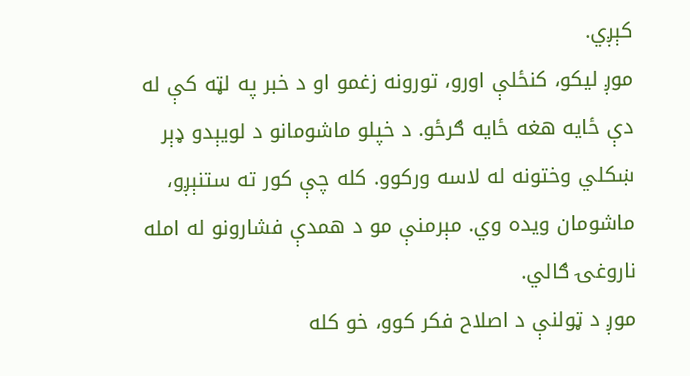کېږي.
موږ لیکو، کنځلې اورو، تورونه زغمو او د خبر په لټه کې له دې ځایه هغه ځایه ګرځو. د خپلو ماشومانو د لویېدو ډېر ښکلي وختونه له لاسه ورکوو. کله چې کور ته ستنېږو، ماشومان ویده وي. مېرمنې مو د همدې فشارونو له امله ناروغۍ ګالي.
موږ د ټولنې د اصلاح فکر کوو، خو کله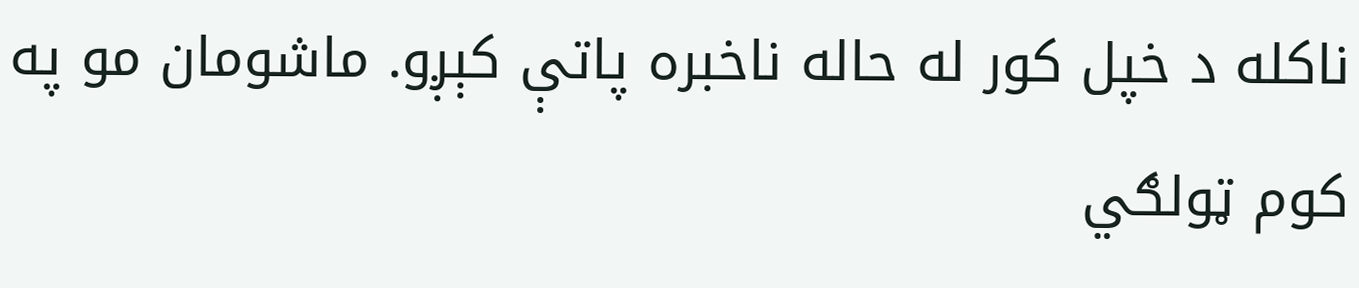ناکله د خپل کور له حاله ناخبره پاتې کېږو. ماشومان مو په کوم ټولګي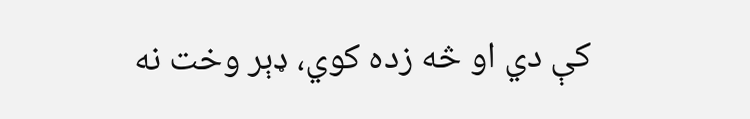کې دي او څه زده کوي، ډېر وخت نه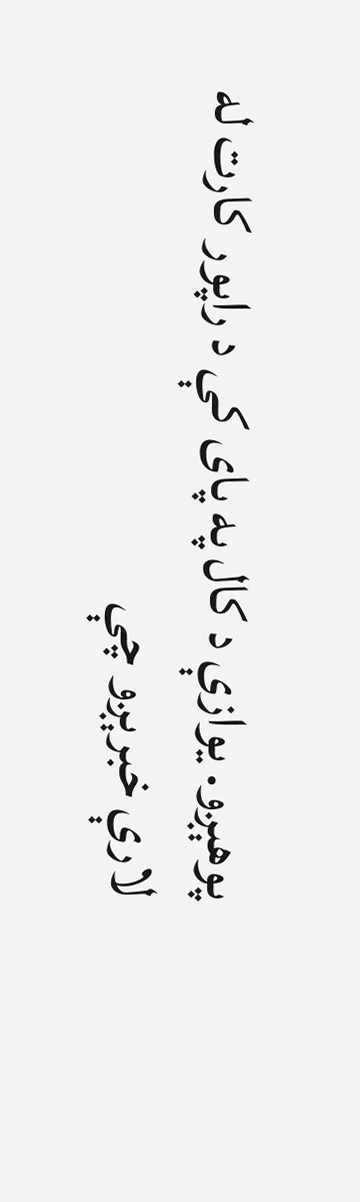پوهېږو. یوازې د کال په پای کې د راپور کارت له لارې خبرېږو چې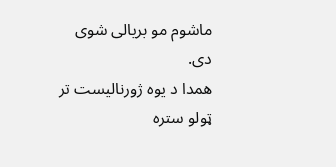ماشوم مو بریالی شوی دی.
همدا د یوه ژورنالیست تر ټولو ستره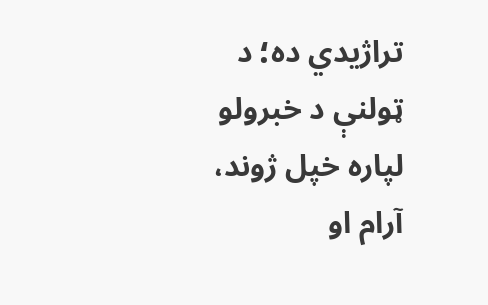تراژیدي ده؛ د ټولنې د خبرولو لپاره خپل ژوند، آرام او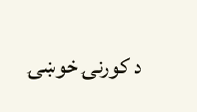د کورنۍ خوښۍ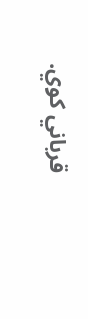قرباني کوي.